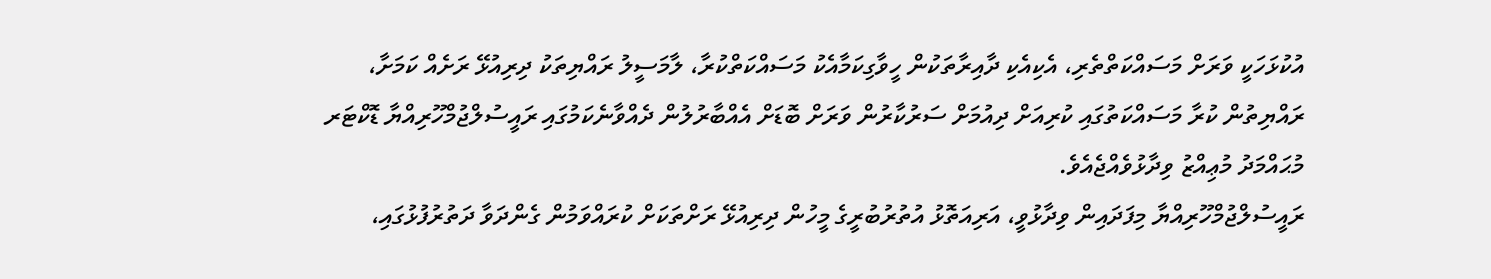އުކުޅަހަކީ ވަރަށް މަސައްކަތްތެރި، އެކިއެކި ދާއިރާތަކުން ހީވާގިކަމާއެކު މަސައްކަތްކުރާ، ލާމަސީލު ރައްޔިތަކު ދިރިއުޅޭ ރަށެއް ކަމަށާ، ރައްޔިތުން ކުރާ މަސައްކަތުގައި ކުރިއަށް ދިއުމަށް ސަރުކާރުން ވަރަށް ބޮޑަށް އެއްބާރުލުން ދެއްވާނެކަމުގައި ރައީސުލްޖުމްހޫރިއްޔާ ޑޮކްޓަރ މުޙައްމަދު މުޢިއްޒު ވިދާޅުވެއްޖެއެވެ.
ރައީސުލްޖުމްހޫރިއްޔާ މިފަދައިން ވިދާޅުވީ، އަރިއަތޮޅު އުތުރުބުރީގެ މީހުން ދިރިއުޅޭ ރަށްތަކަށް ކުރައްވަމުން ގެންދަވާ ދަތުރުފުޅުގައި،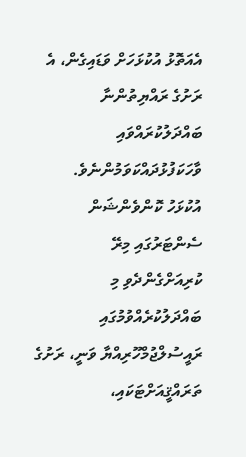އެއަތޮޅު އުކުޅަހަށް ވަޑައިގެން، އެ ރަށުގެ ރައްޔިތުންނާ ބައްދަލުކުރައްވައި ވާހަކަފުޅުދައްކަވަމުންނެވެ.
އުކުޅަހު ކޮންވެންޝަން ސެންޓަރުގައި މިރޭ ކުރިއަށްގެންދެވި މި ބައްދަލުކުރެއްވުމުގައި ރައީސުލްޖުމްހޫރިއްޔާ ވަނީ، ރަށުގެ ތަރައްޤީއަށްޓަކައި،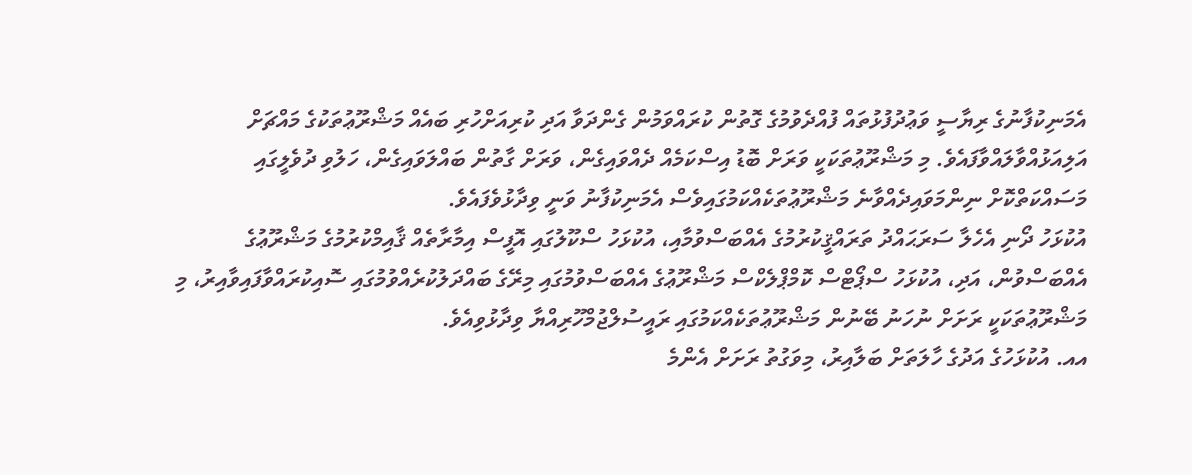އެމަނިކުފާނުގެ ރިޔާސީ ވަޢުދުފުޅުތައް ފުއްދެވުމުގެ ގޮތުން ކުރައްވަމުން ގެންދަވާ އަދި ކުރިއަށްހުރި ބައެއް މަޝްރޫޢުތަކުގެ މައްޗަށް އަލިއަޅުއްވާލައްވާފައެވެ. މި މަޝްރޫޢުތަކަކީ ވަރަށް ބޮޑު އިސްކަމެއް ދެއްވައިގެން، ވަރަށް ގާތުން ބައްލަވައިގެން، ހަލުވި ދުވެލީގައި މަސައްކަތްކޮށް ނިންމަވައިދެއްވާނެ މަޝްރޫޢުތަކެއްކަމުގައިވެސް އެމަނިކުފާނު ވަނީ ވިދާޅުވެފައެވެ.
އުކުޅަހު ދޯނި އެހެލާ ސަރަޙައްދު ތަރައްޤީކުރުމުގެ އެއްބަސްވުމާއި، އުކުޅަހު ސްކޫލުގައި އޮފީސް އިމާރާތެއް ޤާއިމްކުރުމުގެ މަޝްރޫޢުގެ އެއްބަސްވުން، އަދި، އުކުޅަހު ސްޕޯޓްސް ކޮމްޕްލެކްސް މަޝްރޫޢުގެ އެއްބަސްވުމުގައި މިރޭގެ ބައްދަލުކުރެއްވުމުގައި ސޮއިކުރައްވާފައިވާއިރު، މި މަޝްރޫޢުތަކަކީ ރަށަށް ނުހަނު ބޭނުން މަޝްރޫޢުތަކެއްކަމުގައި ރައީސުލްޖުމްހޫރިއްޔާ ވިދާޅުވިއެވެ.
އއ. އުކުޅަހުގެ އަދުގެ ހާލަތަށް ބަލާއިރު، މިވަގުތު ރަށަށް އެންމެ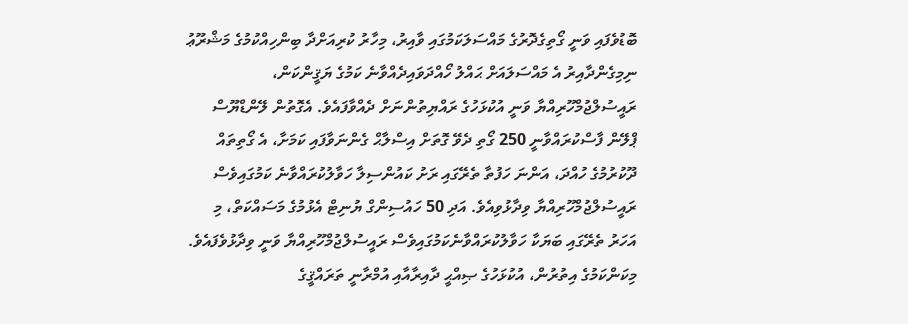ބޮޑުވެފައި ވަނީ ގޯތިގެދޮރުގެ މައްސަލަކަމުގައި ވާއިރު، މިހާރު ކުރިއަށްދާ ބިންހިއްކުމުގެ މަޝްރޫޢު ނިމިގެންދާއިރު އެ މައްސަލައަށް ޙައްލު ހޯއްދަވައިދެއްވާނެ ކަމުގެ ޔަޤީންކަން، ރައީސުލްޖުމްހޫރިއްޔާ ވަނީ އުކުޅަހުގެ ރައްޔިތުންނަށް ދެއްވާފައެވެ. އެގޮތުން ލޭންޑްޔޫސް ޕްލޭން ފާސްކުރައްވާނީ 250 ގޯތި ދެވޭ ގޮތަށް އިސްލާޙް ގެންނަވާފައި ކަމަށާ، އެ ގޯތިތައް ދޫކުރުމުގެ ހުއްދަ، އަންނަ ހަފުތާ ތެރޭގައި ރަށު ކައުންސިލާ ހަވާލުކުރައްވާނެ ކަމުގައިވެސް ރައީސުލްޖުމްހޫރިއްޔާ ވިދާޅުވިއެވެ. އަދި 50 ހައުސިންގް ޔުނިޓް އެޅުމުގެ މަސައްކަތް، މި އަހަރު ތެރޭގައި ބަޔަކާ ހަވާލުކުރައްވާނެކަމުގައިވެސް ރައީސުލްޖުމްހޫރިއްޔާ ވަނީ ވިދާޅުވެފައެވެ.
މިކަންކަމުގެ އިތުރުން، އުކުޅަހުގެ ޞިއްޙީ ދާއިރާއާއި އުމްރާނީ ތަރައްޤީގެ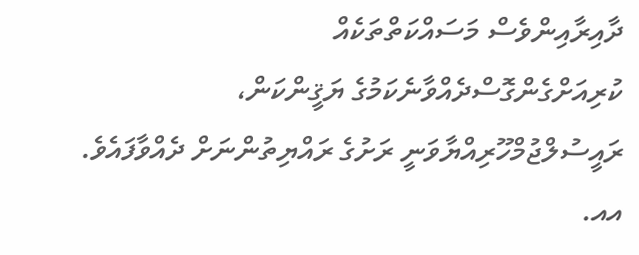ދާއިރާއިންވެސް މަސައްކަތްތަކެއް ކުރިއަށްގެންގޮސްދެއްވާނެކަމުގެ ޔަޤީންކަން، ރައީސުލްޖުމްހޫރިއްޔާވަނީ ރަށުގެ ރައްޔިތުންނަށް ދެއްވާފައެވެ.
އއ.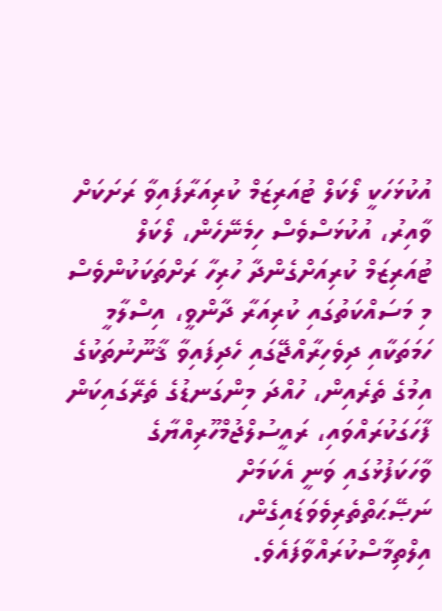އުކުޅަހަކީ ލޯކަލް ޓުއަރިޒަމް ކުރިއަރާފައިވާ ރަށަކަށް ވާއިރު، އުކުޅަސްވެސް ހިމެނޭހެން، ލޯކަލް ޓުއަރިޒަމް ކުރިއަށްގެންދާ ހުރިހާ ރަށްތަކަކުންވެސް މި މަސައްކަތުގައި ކުރިއަރާ ދާންވީ، އިސްލާމީ ހަމަތަކާއި ދިވެހިރާއްޖޭގައި ހެދިފައިވާ ޤާނޫނުތަކުގެ އިމުގެ ތެރެއިން، ހުއްދަ މިންގަނޑުގެ ތެރޭގައިކަން ފާހަގަކުރައްވައި، ރައީސުލްޖުމްހޫރިއްޔާގެ ވާހަކަފުޅުގައި ވަނީ އެކަމަށް ނަޞޭޙަތްތެރިވެވަޑައިގެން، އިލްތިމާސްކުރައްވާފައެވެ.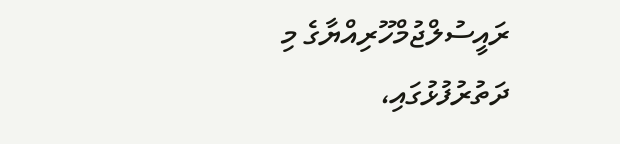ރައީސުލްޖުމްހޫރިއްޔާގެ މި ދަތުރުފުޅުގައި،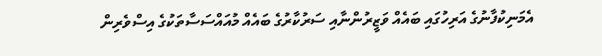އެމަނިކުފާނުގެ އަރިހުގައި ބައެއް ވަޒީރުންނާއި ސަރުކާރުގެ ބައެއް މުއައްސަސާތަކުގެ އިސްވެރިން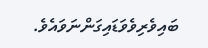ބައިވެރިވެވަޑައިގަންނަވައެވެ.